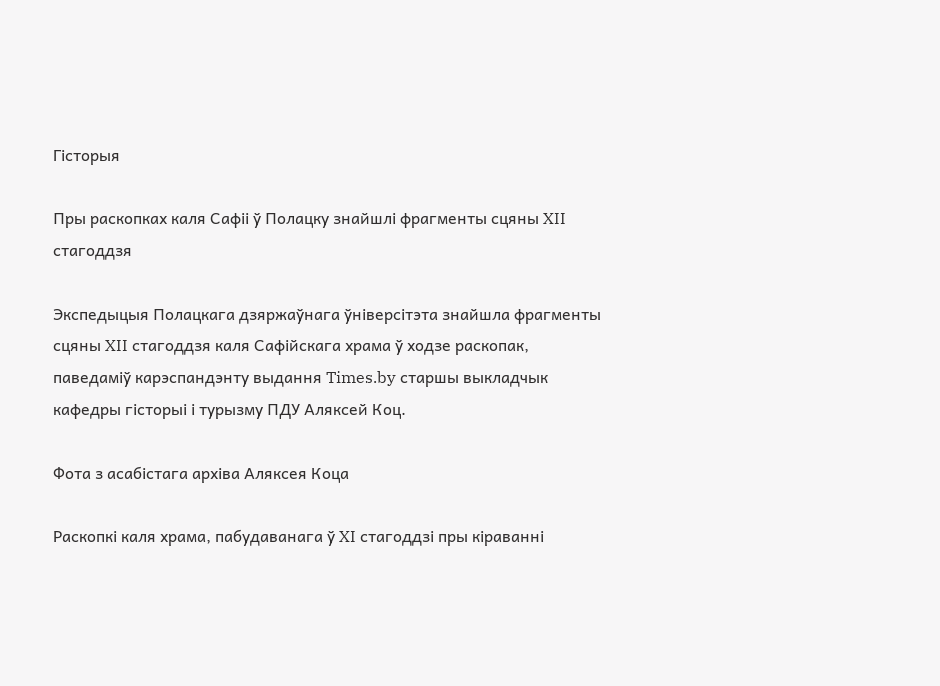Гісторыя

Пры раскопках каля Сафіі ў Полацку знайшлі фрагменты сцяны XII стагоддзя

Экспедыцыя Полацкага дзяржаўнага ўніверсітэта знайшла фрагменты сцяны XII стагоддзя каля Сафійскага храма ў ходзе раскопак, паведаміў карэспандэнту выдання Times.by старшы выкладчык кафедры гісторыі і турызму ПДУ Аляксей Коц.

Фота з асабістага архіва Аляксея Коца

Раскопкі каля храма, пабудаванага ў XI стагоддзі пры кіраванні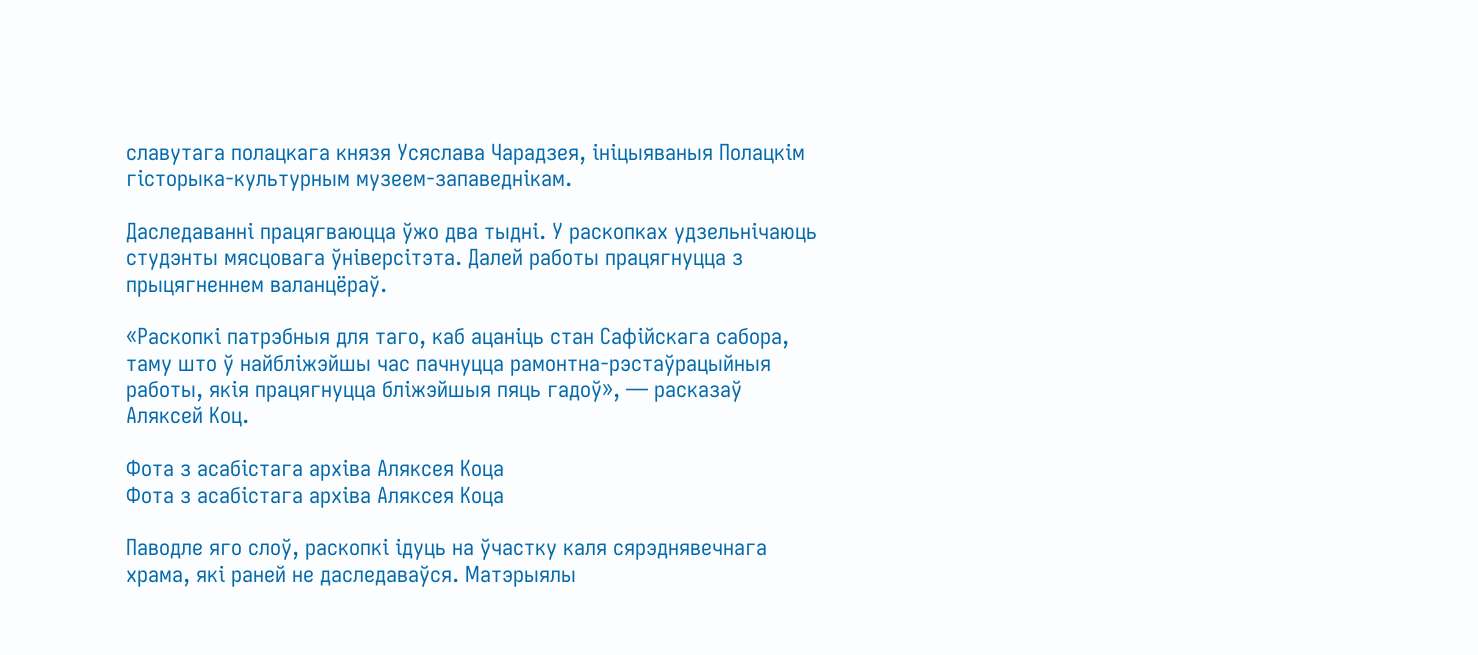славутага полацкага князя Усяслава Чарадзея, ініцыяваныя Полацкім гісторыка-культурным музеем-запаведнікам.

Даследаванні працягваюцца ўжо два тыдні. У раскопках удзельнічаюць студэнты мясцовага ўніверсітэта. Далей работы працягнуцца з прыцягненнем валанцёраў.

«Раскопкі патрэбныя для таго, каб ацаніць стан Сафійскага сабора, таму што ў найбліжэйшы час пачнуцца рамонтна-рэстаўрацыйныя работы, якія працягнуцца бліжэйшыя пяць гадоў», — расказаў Аляксей Коц.

Фота з асабістага архіва Аляксея Коца
Фота з асабістага архіва Аляксея Коца

Паводле яго слоў, раскопкі ідуць на ўчастку каля сярэднявечнага храма, які раней не даследаваўся. Матэрыялы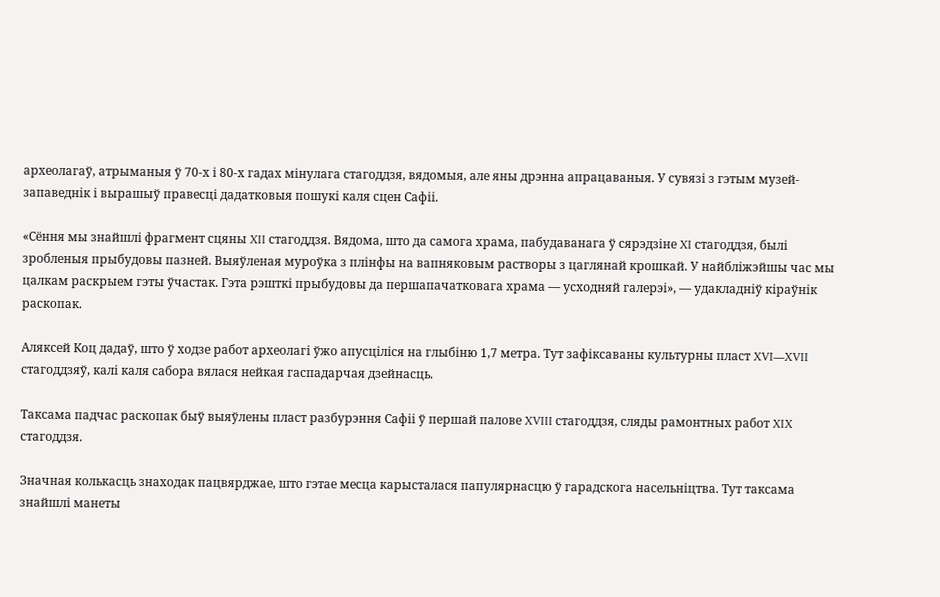археолагаў, атрыманыя ў 70‑х і 80‑х гадах мінулага стагоддзя, вядомыя, але яны дрэнна апрацаваныя. У сувязі з гэтым музей-запаведнік і вырашыў правесці дадатковыя пошукі каля сцен Сафіі.

«Сёння мы знайшлі фрагмент сцяны XII стагоддзя. Вядома, што да самога храма, пабудаванага ў сярэдзіне XI стагоддзя, былі зробленыя прыбудовы пазней. Выяўленая муроўка з плінфы на вапняковым растворы з цаглянай крошкай. У найбліжэйшы час мы цалкам раскрыем гэты ўчастак. Гэта рэшткі прыбудовы да першапачатковага храма — усходняй галерэі», — удакладніў кіраўнік раскопак.

Аляксей Коц дадаў, што ў ходзе работ археолагі ўжо апусціліся на глыбіню 1,7 метра. Тут зафіксаваны культурны пласт XVI—XVII стагоддзяў, калі каля сабора вялася нейкая гаспадарчая дзейнасць.

Таксама падчас раскопак быў выяўлены пласт разбурэння Сафіі ў першай палове XVIII стагоддзя, сляды рамонтных работ XIX стагоддзя.

Значная колькасць знаходак пацвярджае, што гэтае месца карысталася папулярнасцю ў гарадскога насельніцтва. Тут таксама знайшлі манеты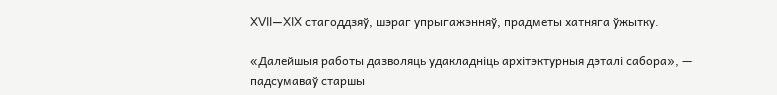XVII—XIX стагоддзяў, шэраг упрыгажэнняў, прадметы хатняга ўжытку.

«Далейшыя работы дазволяць удакладніць архітэктурныя дэталі сабора», — падсумаваў старшы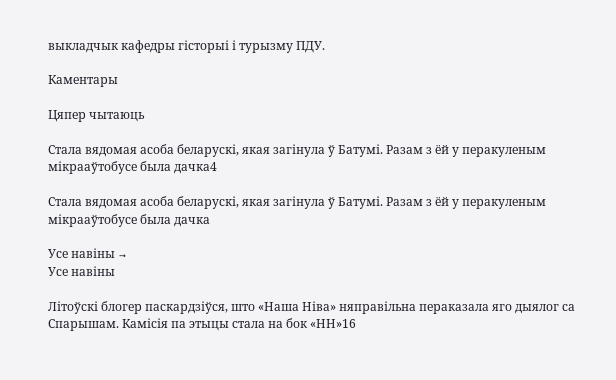выкладчык кафедры гісторыі і турызму ПДУ.

Каментары

Цяпер чытаюць

Стала вядомая асоба беларускі, якая загінула ў Батумі. Разам з ёй у перакуленым мікрааўтобусе была дачка4

Стала вядомая асоба беларускі, якая загінула ў Батумі. Разам з ёй у перакуленым мікрааўтобусе была дачка

Усе навіны →
Усе навіны

Літоўскі блогер паскардзіўся, што «Наша Ніва» няправільна пераказала яго дыялог са Спарышам. Камісія па этыцы стала на бок «НН»16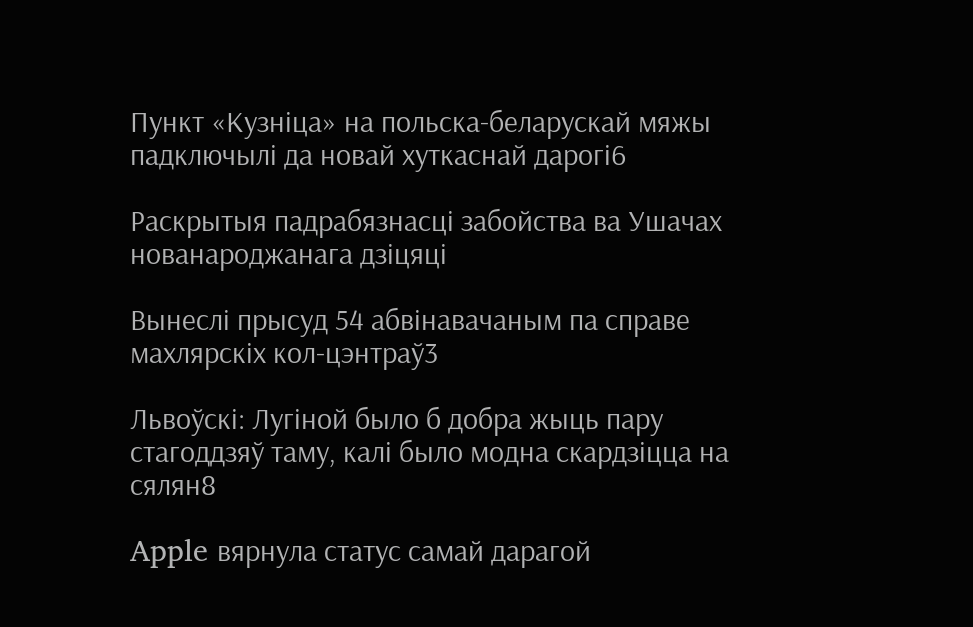Пункт «Кузніца» на польска-беларускай мяжы падключылі да новай хуткаснай дарогі6

Раскрытыя падрабязнасці забойства ва Ушачах нованароджанага дзіцяці

Вынеслі прысуд 54 абвінавачаным па справе махлярскіх кол-цэнтраў3

Львоўскі: Лугіной было б добра жыць пару стагоддзяў таму, калі было модна скардзіцца на сялян8

Apple вярнула статус самай дарагой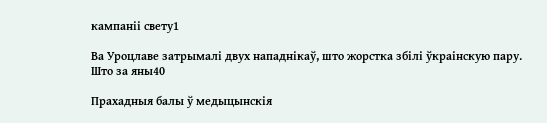кампаніі свету1

Ва Уроцлаве затрымалі двух нападнікаў, што жорстка збілі ўкраінскую пару. Што за яны40

Прахадныя балы ў медыцынскія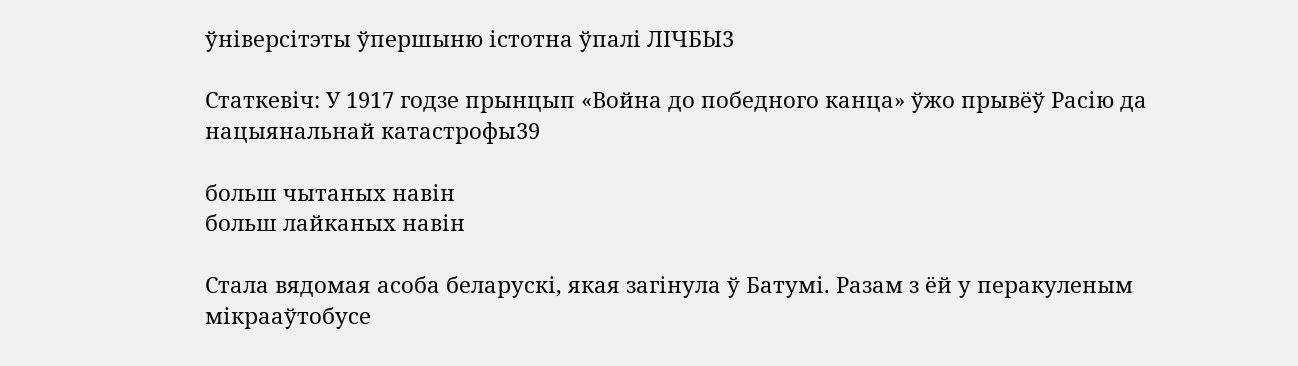ўніверсітэты ўпершыню істотна ўпалі ЛІЧБЫ3

Статкевіч: У 1917 годзе прынцып «Война до победного канца» ўжо прывёў Расію да нацыянальнай катастрофы39

больш чытаных навін
больш лайканых навін

Стала вядомая асоба беларускі, якая загінула ў Батумі. Разам з ёй у перакуленым мікрааўтобусе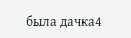была дачка4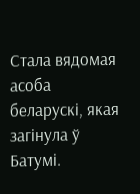Стала вядомая асоба беларускі, якая загінула ў Батумі.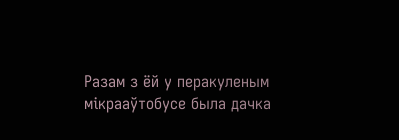Разам з ёй у перакуленым мікрааўтобусе была дачка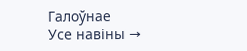Галоўнае
Усе навіны →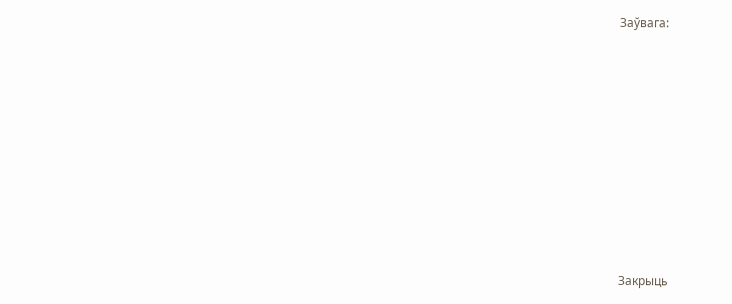Заўвага:









Закрыць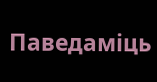Паведаміць